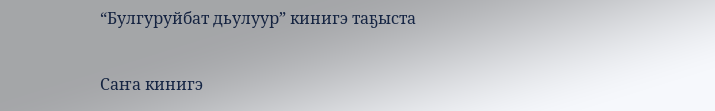“Булгуруйбат дьулуур” кинигэ таҕыста

Саҥа кинигэ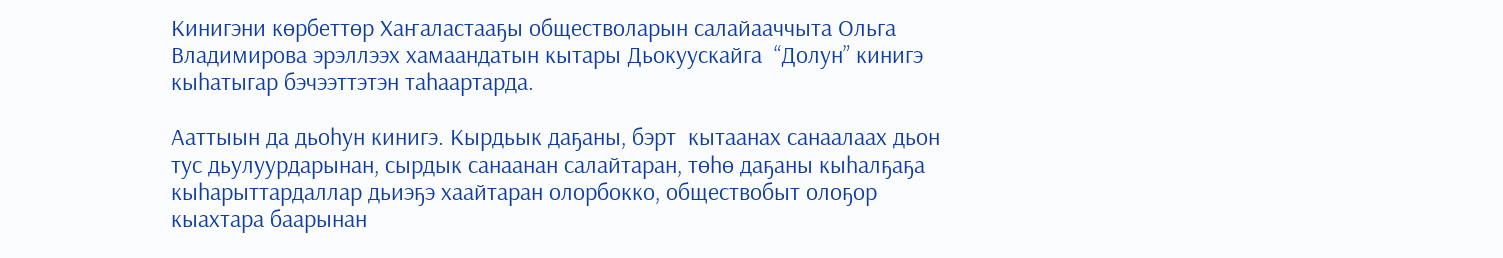Кинигэни көрбеттөр Хаҥаластааҕы обществоларын салайааччыта Ольга Владимирова эрэллээх хамаандатын кытары Дьокуускайга  “Долун” кинигэ кыһатыгар бэчээттэтэн таһаартарда.

Ааттыын да дьоһун кинигэ. Кырдьык даҕаны, бэрт  кытаанах санаалаах дьон тус дьулуурдарынан, сырдык санаанан салайтаран, төһө даҕаны кыһалҕаҕа кыһарыттардаллар дьиэҕэ хаайтаран олорбокко, обществобыт олоҕор кыахтара баарынан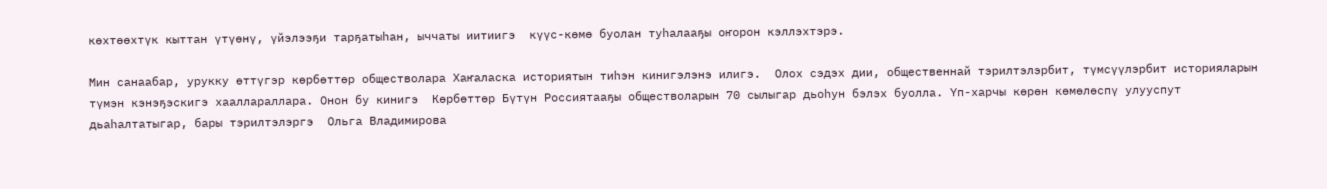көхтөөхтүк кыттан үтүөнү, үйэлээҕи тарҕатыһан, ыччаты иитиигэ  күүс-көмө буолан туһалааҕы оҥорон кэллэхтэрэ.

Мин санаабар, урукку өттүгэр көрбөттөр обществолара Хаҥаласка историятын тиһэн кинигэлэнэ илигэ.  Олох сэдэх дии, общественнай тэрилтэлэрбит, түмсүүлэрбит историяларын түмэн кэнэҕэскигэ хааллараллара. Онон бу кинигэ  Көрбөттөр Бүтүн Россиятааҕы обществоларын 70 сылыгар дьоһун бэлэх буолла. Үп-харчы көрөн көмөлөспү улууспут дьаһалтатыгар, бары тэрилтэлэргэ  Ольга Владимирова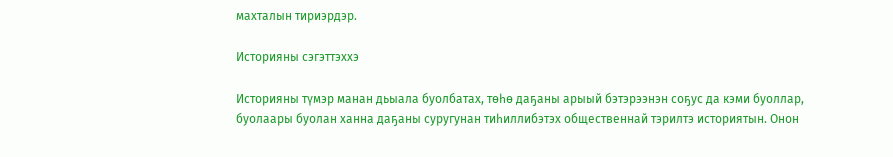махталын тириэрдэр.

Историяны сэгэттэххэ

Историяны түмэр манан дьыала буолбатах, төһө даҕаны арыый бэтэрээнэн соҕус да кэми буоллар, буолаары буолан ханна даҕаны суругунан тиһиллибэтэх общественнай тэрилтэ историятын. Онон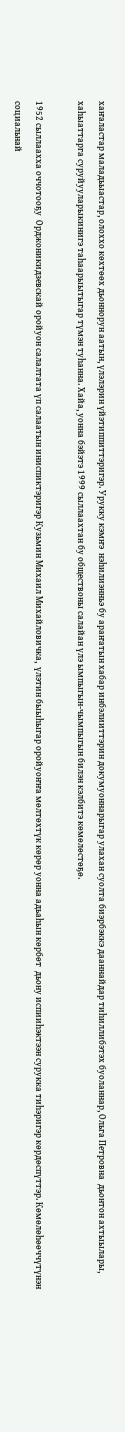хаҥаластар маладьыастар, олоххо көхтөөх дьоннорун аатын, үлэлэрин үйэтиппиттэригэр. Урукку кэмҥэ  нэһилиэнньэ бу араҥатын хабар инбэлииттэрин докумуоннарыгар улахан суолта биэрбэккэ дааннайдар тиһиллибэтэх буоланнар, Ольга Петровна  дьонтон ахтыылары, хаһыаттарга суруйууларыкинигэ таһаарыытыгар түмэн туһанна. Хайа, уонна бэйэтэ 1999 сыллаахтан бу обществоны салайан үлэ ымпыгын-чымпыгын билэн кэлбитэ көмөлөстөҕө.

1952 сыллаахха оччотооҕу  Орджоникидзевскай оройуон салалтата үп салаатын иниспиктэригэр Кузьмин Михаил Михайловичка,  үлэтин быыһыгар оройуоҥҥа мөлтөхтүк көрөр уонна адьаһын көрбөт  дьону испииһэктээн сурукка тиһэригэр көрдөспүттэр. Көмөлөһөөччүтүнэн социальнай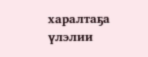харалтаҕа үлэлии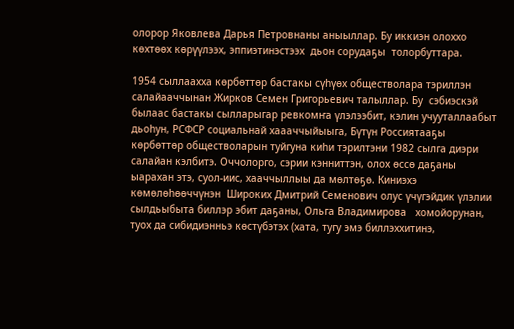олорор Яковлева Дарья Петровнаны аныыллар. Бу иккиэн олоххо көхтөөх көрүүлээх, эппиэтинэстээх  дьон сорудаҕы  толорбуттара.

1954 сыллаахха көрбөттөр бастакы сүһүөх обществолара тэриллэн салайааччынан Жирков Семен Григорьевич талыллар. Бу  сэбиэскэй былаас бастакы сылларыгар ревкомҥа үлэлээбит, кэлин учууталлаабыт дьоһун, РСФСР социальнай хаааччыйыыга, Бүтүн Россиятааҕы көрбөттөр обществоларын туйгуна киһи тэрилтэни 1982 сылга диэри салайан кэлбитэ. Оччолорго, сэрии кэнниттэн, олох өссө даҕаны ыарахан этэ, суол-иис, хааччыллыы да мөлтөҕө. Киниэхэ көмөлөһөөччүнэн  Широких Дмитрий Семенович олус үчүгэйдик үлэлии сылдьыбыта биллэр эбит даҕаны, Ольга Владимирова   хомойорунан, туох да сибидиэнньэ көстүбэтэх (хата, тугу эмэ биллэххитинэ,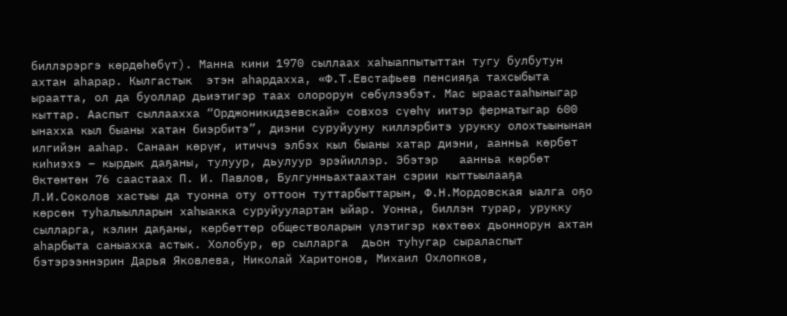биллэрэргэ көрдөһөбүт). Манна кини 1970 сыллаах хаһыаппытыттан тугу булбутун ахтан аһарар. Кылгастык  этэн аһардахха, «Ф.Т.Евстафьев пенсияҕа тахсыбыта ыраатта, ол да буоллар дьиэтигэр таах олорорун сөбүлээбэт. Мас ыраастааһыныгар кыттар. Ааспыт сыллаахха “Орджоникидзевскай» совхоз сүөһү иитэр ферматыгар 600 ынахха кыл быаны хатан биэрбитэ”, диэни суруйууну киллэрбитэ урукку олохтыынынан илгийэн ааһар. Санаан көрүҥ, итиччэ элбэх кыл быаны хатар диэни, аанньа көрбөт киһиэхэ – кырдык даҕаны, тулуур, дьулуур эрэйиллэр. Эбэтэр   аанньа көрбөт  Өктөмтөн 76 саастаах П. И. Павлов, Булгунньахтаахтан сэрии кыттыылааҕа Л.И.Соколов хастыы да туонна оту оттоон туттарбыттарын, Ф.Н.Мордовская ыалга оҕо көрсөн туһалыылларын хаһыакка суруйуулартан ыйар. Уонна, биллэн турар, урукку сылларга, кэлин даҕаны, көрбөттөр обществоларын үлэтигэр көхтөөх дьоннорун ахтан аһарбыта саныахха астык. Холобур, өр сылларга  дьон туһугар сыраласпыт бэтэрээннэрин Дарья Яковлева, Николай Харитонов, Михаил Охлопков,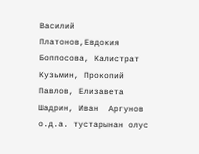Василий Платонов,Евдокия Боппосова, Калистрат Кузьмин, Прокопий Павлов, Елизавета Шадрин, Иван  Аргунов о.д.а. тустарынан олус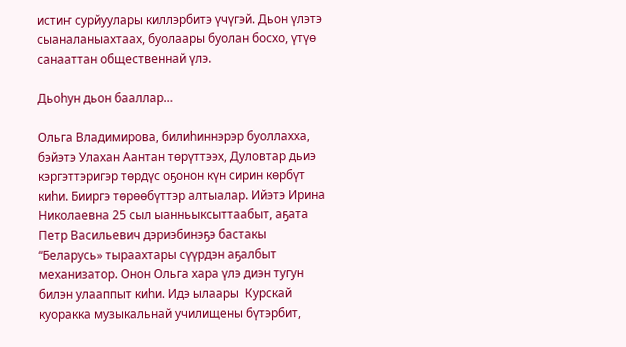истиҥ сурйуулары киллэрбитэ үчүгэй. Дьон үлэтэ сыаналаныахтаах, буолаары буолан босхо, үтүө санааттан общественнай үлэ.

Дьоһун дьон бааллар…

Ольга Владимирова, билиһиннэрэр буоллахха, бэйэтэ Улахан Аантан төрүттээх, Дуловтар дьиэ кэргэттэригэр төрдүс оҕонон күн сирин көрбүт киһи. Бииргэ төрөөбүттэр алтыалар. Ийэтэ Ирина Николаевна 25 сыл ыанньыксыттаабыт, аҕата  Петр Васильевич дэриэбинэҕэ бастакы “Беларусь» тыраахтары сүүрдэн аҕалбыт механизатор. Онон Ольга хара үлэ диэн тугун билэн улааппыт киһи. Идэ ылаары  Курскай куоракка музыкальнай училищены бүтэрбит,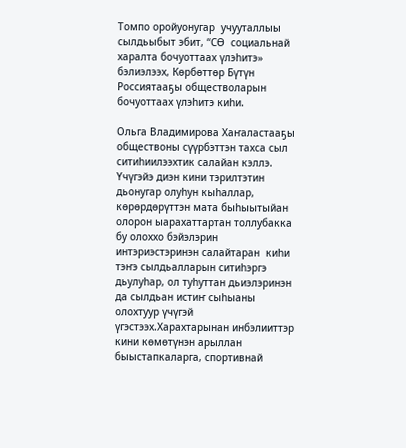Томпо оройуонугар  учууталлыы сылдьыбыт эбит, “СӨ  социальнай харалта бочуоттаах үлэһитэ» бэлиэлээх, Көрбөттөр Бүтүн Россиятааҕы обществоларын бочуоттаах үлэһитэ киһи.

Ольга Владимирова Хаҥаластааҕы обществоны сүүрбэттэн тахса сыл ситиһиилээхтик салайан кэллэ. Үчүгэйэ диэн кини тэрилтэтин дьонугар олуһун кыһаллар, көрөрдөрүттэн мата быһыытыйан олорон ыарахаттартан толлубакка бу олоххо бэйэлэрин интэриэстэринэн салайтаран  киһи тэҥэ сылдьалларын ситиһэргэ дьулуһар, ол туһуттан дьиэлэринэн да сылдьан истиҥ сыһыаны олохтуур үчүгэй үгэстээх.Харахтарынан инбэлииттэр кини көмөтүнэн арыллан быыстапкаларга, спортивнай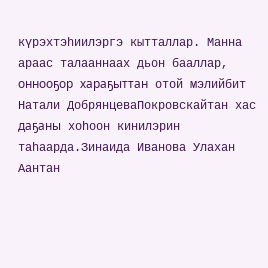күрэхтэһиилэргэ кытталлар. Манна араас талааннаах дьон бааллар, оннооҕор хараҕыттан отой мэлийбит Натали ДобрянцеваПокровскайтан хас даҕаны хоһоон кинилэрин таһаарда.Зинаида Иванова Улахан Аантан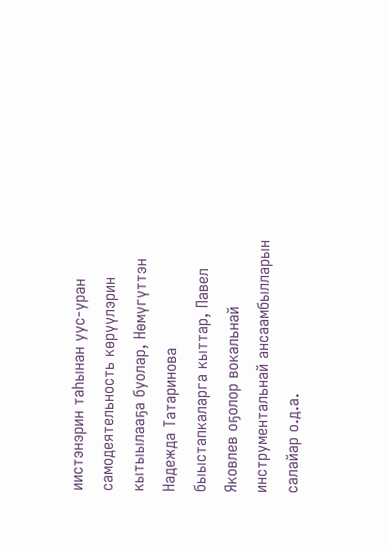иистэнэрин таһынан уус-уран самодеятельность көрүүлэрин кытыылааҕа буолар, Нөмүгүттэн Надежда Татаринова  быыстапкаларга кыттар, Павел Яковлев оҕолор вокальнай инструментальнай ансаамбылларын салайар о.д.а.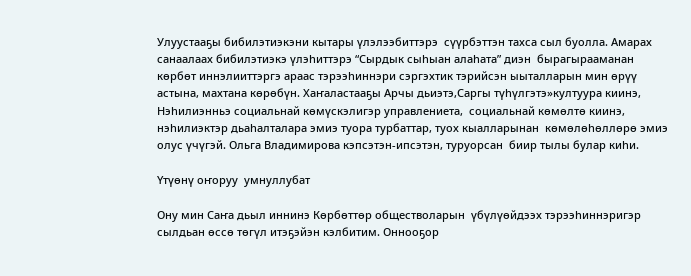Улуустааҕы бибилэтиэкэни кытары үлэлээбиттэрэ  сүүрбэттэн тахса сыл буолла. Амарах санаалаах бибилэтиэкэ үлэһиттэрэ “Сырдык сыһыан алаһата” диэн  бырагырааманан көрбөт иннэлииттэргэ араас тэрээһиннэри сэргэхтик тэрийсэн ыыталларын мин өрүү астына, махтана көрөбүн. Хаҥаластааҕы Арчы дьиэтэ,Саргы түһүлгэтэ»култуура киинэ, Нэһилиэнньэ социальнай көмүскэлигэр управлениета,  социальнай көмөлтө киинэ, нэһилиэктэр дьаһалталара эмиэ туора турбаттар, туох кыалларынан  көмөлөһөллөрө эмиэ олус үчүгэй. Ольга Владимирова кэпсэтэн-ипсэтэн, туруорсан  биир тылы булар киһи.

Үтүөнү оҥоруу  умнуллубат

Ону мин Саҥа дьыл иннинэ Көрбөттөр обществоларын  үбүлүөйдээх тэрээһиннэригэр сылдьан өссө төгүл итэҕэйэн кэлбитим. Оннооҕор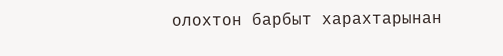олохтон барбыт харахтарынан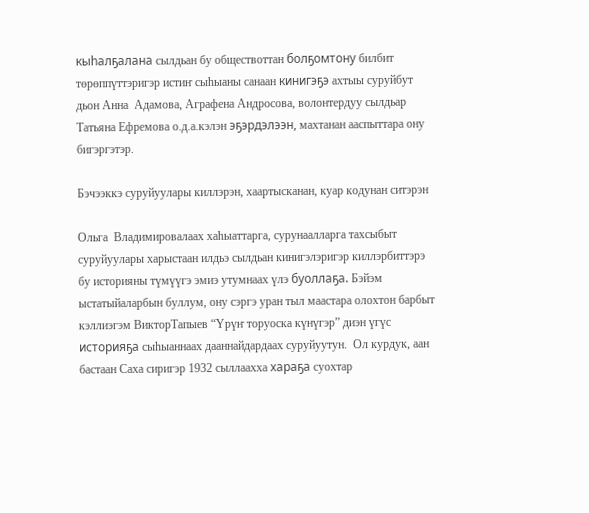кыһалҕалана сылдьан бу обществоттан болҕомтону билбит төрөппүттэригэр истиҥ сыһыаны санаан кинигэҕэ ахтыы суруйбут  дьон Анна  Адамова, Аграфена Андросова, волонтердуу сылдьар Татьяна Ефремова о.д.а.кэлэн эҕэрдэлээн, махтанан ааспыттара ону бигэргэтэр.

Бэчээккэ суруйуулары киллэрэн, хаартысканан, куар кодунан ситэрэн

Ольга  Владимировалаах хаһыаттарга, сурунаалларга тахсыбыт суруйуулары харыстаан илдьэ сылдьан кинигэлэригэр киллэрбиттэрэ бу историяны түмүүгэ эмиэ утумнаах үлэ буоллаҕа. Бэйэм ыстатыйаларбын буллум, ону сэргэ уран тыл маастара олохтон барбыт кэллиэгэм ВикторТапыев “Үрүҥ торуоска күнүгэр” диэн үгүс историяҕа сыһыаннаах дааннайдардаах суруйуутун.  Ол курдук, аан бастаан Саха сиригэр 1932 сыллаахха хараҕа суохтар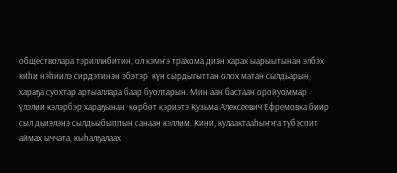обществолара тэриллибитин, ол кэмҥэ трахома диэн харах ыарыытынан элбэх киһи нэһиилэ сирдэтинэн эбэтэр  күн сырдыгыттан олох матан сылдьарын, хараҕа суохтар артыаллара баар буолтарын. Мин аан бастаан оройуоммар үлэлии кэлэрбэр хараҕынан  көрбөт кэриэтэ Кузьма Алексеевич Ефремовка биир сыл дьиэлэнэ сылдьыбыппын санаан кэллим. Кини, кулаактааһыҥҥа түбэспит аймах ыччата, кыһалҕалаах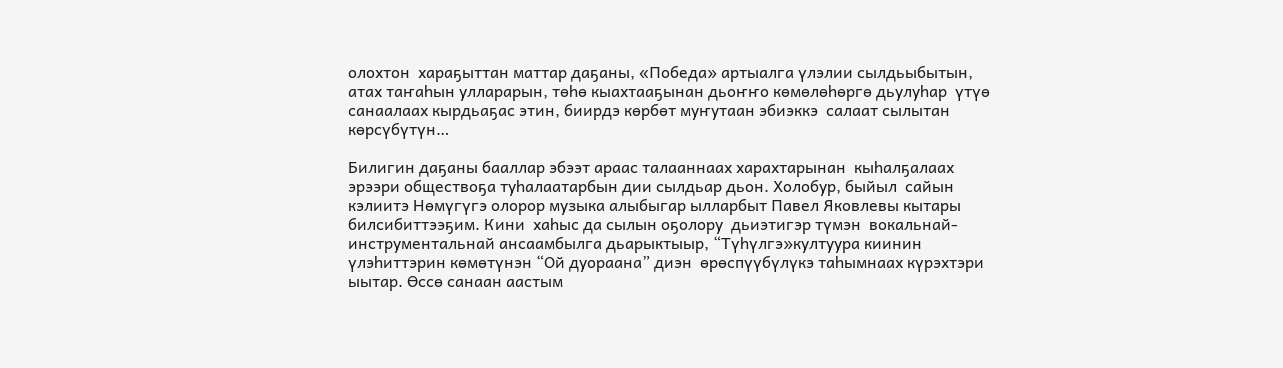олохтон  хараҕыттан маттар даҕаны, «Победа» артыалга үлэлии сылдьыбытын, атах таҥаһын улларарын, төһө кыахтааҕынан дьоҥҥо көмөлөһөргө дьулуһар  үтүө санаалаах кырдьаҕас этин, биирдэ көрбөт муҥутаан эбиэккэ  салаат сылытан көрсүбүтүн…

Билигин даҕаны бааллар эбээт араас талааннаах харахтарынан  кыһалҕалаах эрээри обществоҕа туһалаатарбын дии сылдьар дьон. Холобур, быйыл  сайын кэлиитэ Нөмүгүгэ олорор музыка алыбыгар ылларбыт Павел Яковлевы кытары билсибиттээҕим. Кини  хаһыс да сылын оҕолору  дьиэтигэр түмэн  вокальнай-инструментальнай ансаамбылга дьарыктыыр, “Түһүлгэ»култуура киинин үлэһиттэрин көмөтүнэн “Ой дуораана” диэн  өрөспүүбүлүкэ таһымнаах күрэхтэри ыытар. Өссө санаан аастым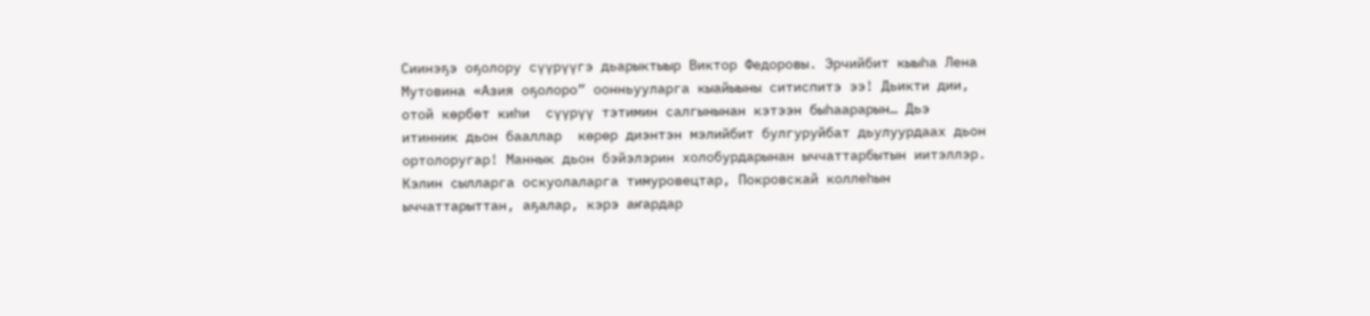Сиинэҕэ оҕолору сүүрүүгэ дьарыктыыр Виктор Федоровы. Эрчийбит кыыһа Лена Мутовина «Азия оҕолоро” оонньууларга кыайыыны ситиспитэ ээ! Дьикти дии, отой көрбөт киһи  сүүрүү тэтимин салгынынан кэтээн быһаарарын… Дьэ итинник дьон бааллар  көрөр диэнтэн мэлийбит булгуруйбат дьулуурдаах дьон ортолоругар! Маннык дьон бэйэлэрин холобурдарынан ыччаттарбытын иитэллэр. Кэлин сылларга оскуолаларга тимуровецтар, Покровскай коллеһын ыччаттарыттан, аҕалар, кэрэ аҥардар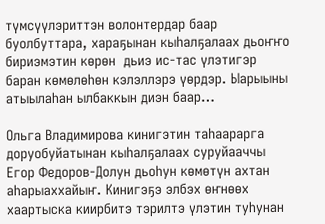түмсүүлэриттэн волонтердар баар буолбуттара, хараҕынан кыһалҕалаах дьоҥҥо бириэмэтин көрөн  дьиэ ис-тас үлэтигэр баран көмөлөһөн кэлэллэрэ үөрдэр. Ыарыыны атыылаһан ылбаккын диэн баар…

Ольга Владимирова кинигэтин таһаарарга доруобуйатынан кыһалҕалаах суруйааччы Егор Федоров-Долун дьоһун көмөтүн ахтан аһарыаххайыҥ. Кинигэҕэ элбэх өҥнөөх  хаартыска киирбитэ тэрилтэ үлэтин туһунан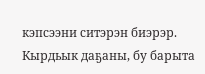кэпсээни ситэрэн биэрэр. Кырдьык даҕаны, бу барыта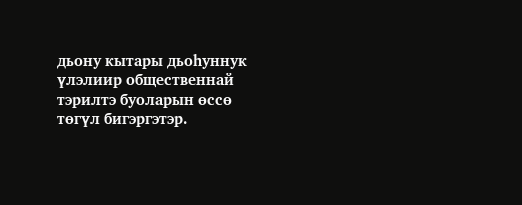дьону кытары дьоһуннук үлэлиир общественнай тэрилтэ буоларын өссө төгүл бигэргэтэр.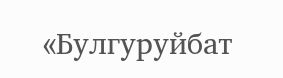«Булгуруйбат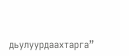дьулуурдаахтарга”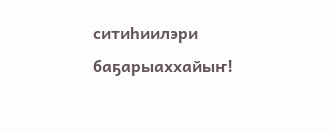ситиһиилэри баҕарыаххайыҥ!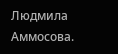Людмила Аммосова.